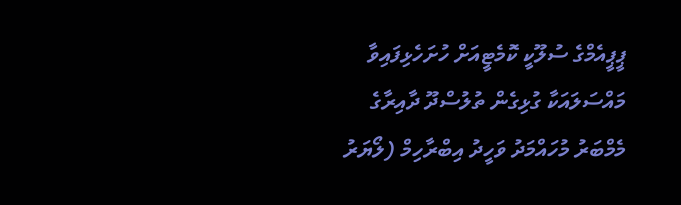ޕީޕީއެމްގެ ސުލޫކީ ކޮމެޓީއަށް ހުށަހެޅިފައިވާ މައްސަލައަކާ ގުޅިގެން ތުލުސްދޫ ދާއިރާގެ މެމްބަރު މުހައްމަދު ވަހީދު އިބްރާހިމް (ލޯޔަރު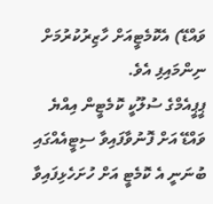ވައްޑޭ) އެކޮމެޓީއަށް ހާޒިރުކުރުމަށް ނިންމައިފި އެވެ.
ޕީޕީއެމްގެ ސުލޫކީ ކޮމެޓީން އިއްޔެ ވައްޑޭ އަށް ފޮނުވާފައިވާ ސިޓީއެއްގައި ބުނަނީ އެ ކޮމެޓީ އަށް ހުށަހެޅިފައިވާ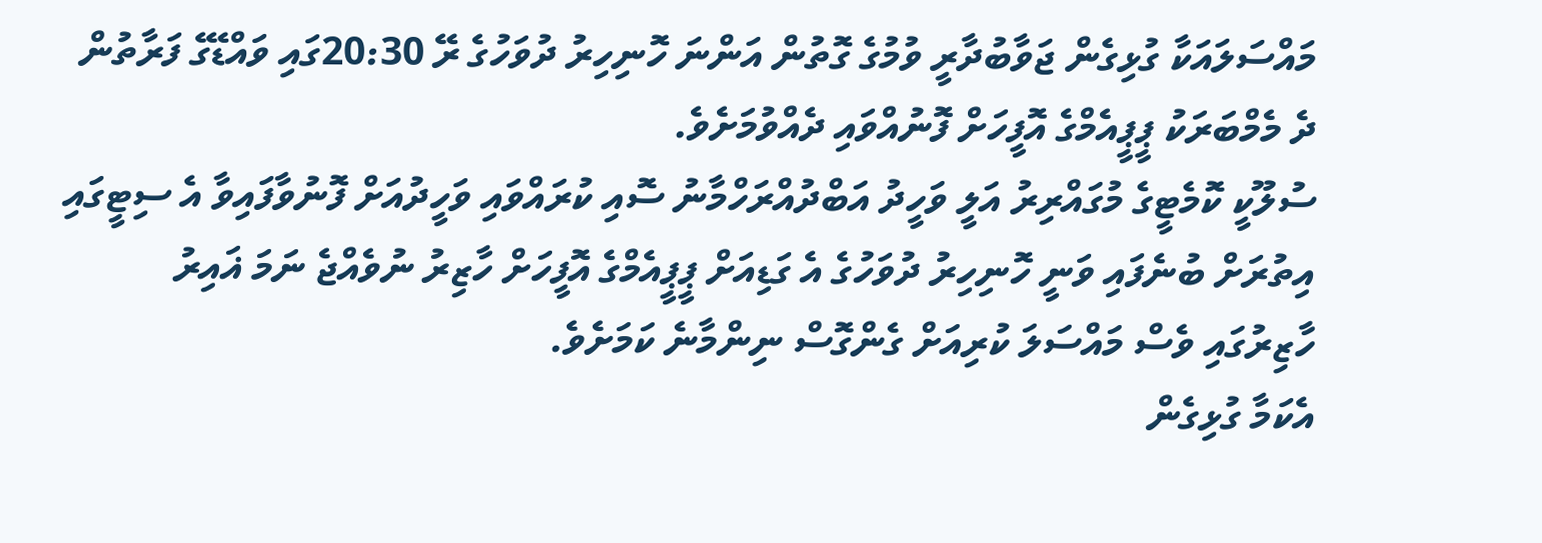މައްސަލައަކާ ގުޅިގެން ޖަވާބުދާރީ ވުމުގެ ގޮތުން އަންނަ ހޮނިހިރު ދުވަހުގެ ރޭ 20:30ގައި ވައްޑޭގެ ފަރާތުން ދެ މެމްބަރަކު ޕީޕީއެމްގެ އޮފީހަށް ފޮނުއްވައި ދެއްވުމަށެވެ.
ސުލޫކީ ކޮމެޓީގެ މުގައްރިރު އަލީ ވަހީދު އަބްދުއްރަހްމާނު ސޮއި ކުރައްވައި ވަހީދުއަށް ފޮނުވާފައިވާ އެ ސިޓީގައި އިތުރަށް ބުނެފައި ވަނީ ހޮނިހިރު ދުވަހުގެ އެ ގަޑިއަށް ޕީޕީއެމްގެ އޮފީހަށް ހާޒިރު ނުވެއްޖެ ނަމަ ޣައިރު ހާޒިރުގައި ވެސް މައްސަލަ ކުރިއަށް ގެންގޮސް ނިންމާނެ ކަމަށެވެ.
އެކަމާ ގުޅިގެން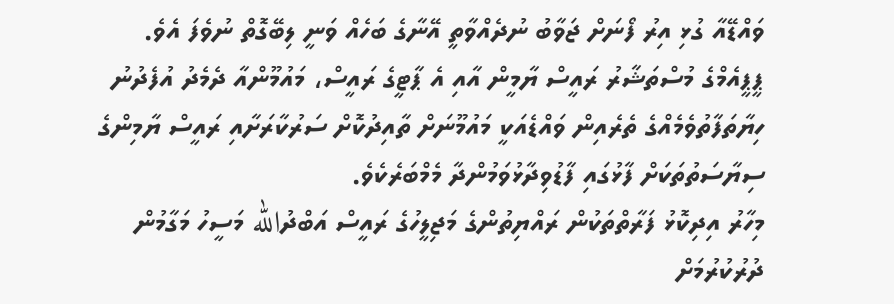ވައްޑޭއާ ގުޅި އިރު ފޯނަށް ޖަވާބު ނުދެއްވާތީ އޭނާގެ ބަހެއް ވަނީ ލިބޭގޮތް ނުވެފަ އެވެ.
ޕީޕީއެމްގެ މުސްތަޝާރު ރައީސް ޔާމީން އާއި އެ ޕާޓީގެ ރައީސް، މައުމޫންއާ ދެމެދު އުފެދުނު ހިޔާތަފާތުވެމެއްގެ ތެރެއިން ވައްޑެއަކީ މައުމޫނަށް ތާއިދުކޮށް ސަރުކާރަށާއި ރައީސް ޔާމިންގެ ސިޔާސަތުތަކަށް ފާޅުގައި ފާޑުވިދާޅުވަމުންދާ މެމްބަރެކެވެ.
މިހާރު އިދިކޮޅު ފަރާތްތަކުން ރައްޔިތުންގެ މަޖިލީހުގެ ރައީސް އަބްދުالله މަސީހު މަގާމުން ދުރުކުރުމަށް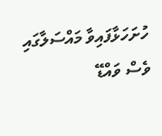ހުށަހަޅާފައިވާ މައްސަލާގައި ވެސް ވައްޑޭ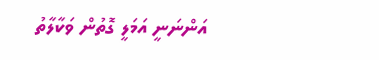އަންނަނީ އަމަލީ ގޮތުން ވަކާލާތު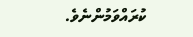ކުރައްވަމުންނެވެ.